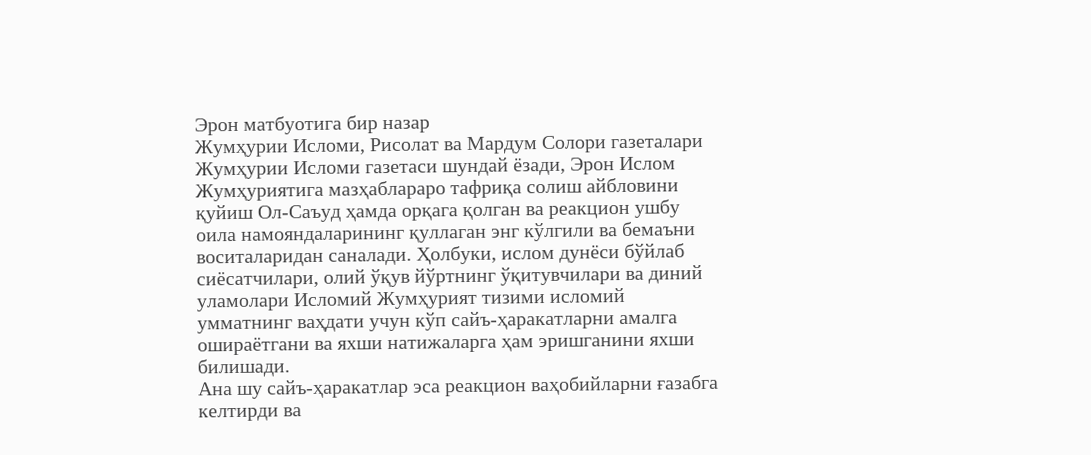Эрон матбуотига бир назар
Жумҳурии Исломи, Рисолат ва Мардум Солори газеталари
Жумҳурии Исломи газетаси шундай ёзади, Эрон Ислом Жумҳуриятига мазҳаблараро тафриқа солиш айбловини қуйиш Ол-Саъуд ҳамда орқага қолган ва реакцион ушбу оила намояндаларининг қуллаган энг кўлгили ва бемаъни воситаларидан саналади. Ҳолбуки, ислом дунёси бўйлаб сиёсатчилари, олий ўқув йўртнинг ўқитувчилари ва диний уламолари Исломий Жумҳурият тизими исломий умматнинг ваҳдати учун кўп сайъ-ҳаракатларни амалга ошираётгани ва яхши натижаларга ҳам эришганини яхши билишади.
Ана шу сайъ-ҳаракатлар эса реакцион ваҳобийларни ғазабга келтирди ва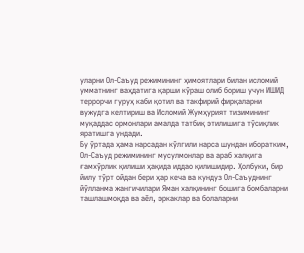уларни Ол-Саъуд режимининг ҳимоятлари билан исломий умматнинг ваҳдатига қарши кўраш олиб бориш учун ИШИД террорчи гуруҳ каби қотил ва такфирий фирқаларни вужудга келтириш ва Исломий Жумҳурият тизимининг муқаддас ормонлари амалда татбиқ этилишига тўсиқлик яратишга ундади.
Бу ўртада ҳама нарсадан кўлгили нарса шундан иборатким, Ол-Саъуд режимининг мусулмонлар ва араб халқига ғамхўрлик қилиши ҳақида иддао қилишидир. Ҳолбуки, бир йилу тўрт ойдан бери ҳар кеча ва кундуз Ол-Саъуднинг йўлланма жангичилари Яман халқининг бошига бомбаларни ташлашмоқда ва аёл, эркаклар ва болаларни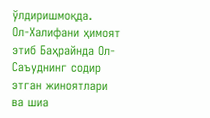ўлдиришмоқда.
Ол-Халифани ҳимоят этиб Баҳрайнда Ол-Саъуднинг содир этган жиноятлари ва шиа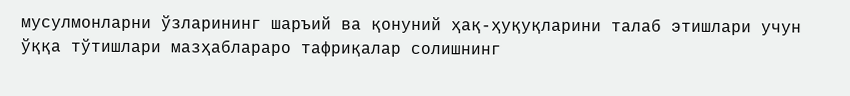мусулмонларни ўзларининг шаръий ва қонуний ҳақ-ҳуқуқларини талаб этишлари учун ўққа тўтишлари мазҳаблараро тафриқалар солишнинг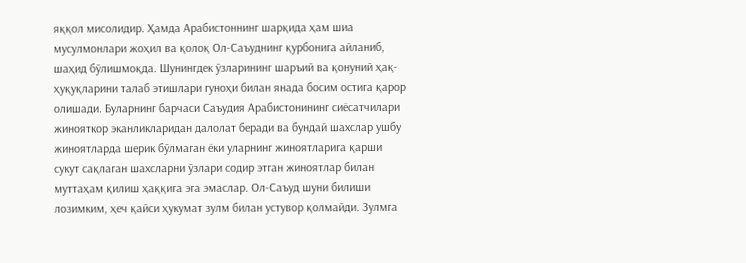яққол мисолидир. Ҳамда Арабистоннинг шарқида ҳам шиа мусулмонлари жоҳил ва қолоқ Ол-Саъуднинг қурбонига айланиб, шаҳид бўлишмоқда. Шунингдек ўзларининг шаръий ва қонуний ҳақ-ҳуқуқларини талаб этишлари гуноҳи билан янада босим остига қарор олишади. Буларнинг барчаси Саъудия Арабистонининг сиёсатчилари жинояткор эканликларидан далолат беради ва бундай шахслар ушбу жиноятларда шерик бўлмаган ёки уларнинг жиноятларига қарши сукут сақлаган шахсларни ўзлари содир этган жиноятлар билан муттаҳам қилиш ҳаққига эга эмаслар. Ол-Саъуд шуни билиши лозимким, ҳеч қайси ҳукумат зулм билан устувор қолмайди. Зулмга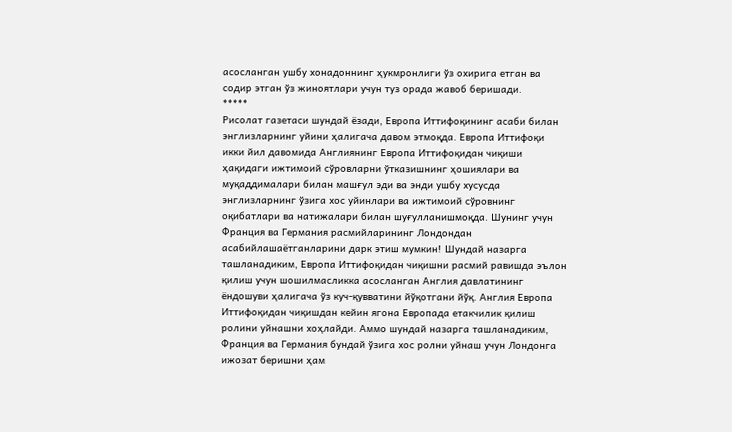асосланган ушбу хонадоннинг ҳукмронлиги ўз охирига етган ва содир этган ўз жиноятлари учун туз орада жавоб беришади.
*****
Рисолат газетаси шундай ёзади, Европа Иттифоқининг асаби билан энглизларнинг уйини ҳалигача давом этмоқда. Европа Иттифоқи икки йил давомида Англиянинг Европа Иттифоқидан чиқиши ҳақидаги ижтимоий сўровларни ўтказишнинг ҳошиялари ва муқаддималари билан машғул эди ва энди ушбу хусусда энглизларнинг ўзига хос уйинлари ва ижтимоий сўровнинг оқибатлари ва натижалари билан шуғулланишмоқда. Шунинг учун Франция ва Германия расмийларининг Лондондан асабийлашаётганларини дарк этиш мумкин! Шундай назарга ташланадиким, Европа Иттифоқидан чиқишни расмий равишда эълон қилиш учун шошилмасликка асосланган Англия давлатининг ёндошуви ҳалигача ўз куч-қувватини йўқотгани йўқ. Англия Европа Иттифоқидан чиқишдан кейин ягона Европада етакчилик қилиш ролини уйнашни хоҳлайди. Аммо шундай назарга ташланадиким, Франция ва Германия бундай ўзига хос ролни уйнаш учун Лондонга ижозат беришни ҳам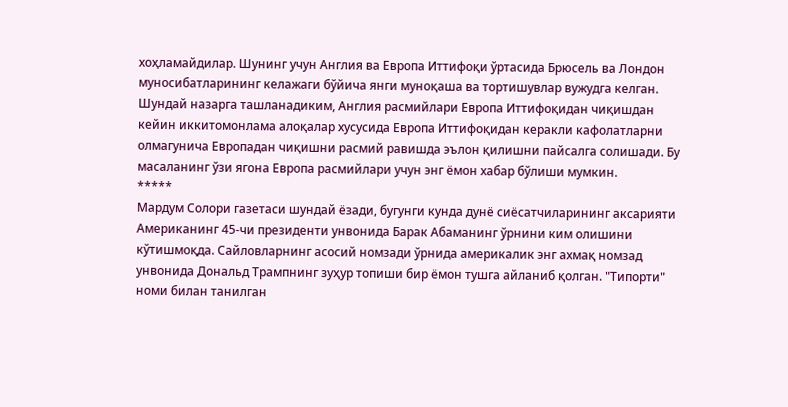хоҳламайдилар. Шунинг учун Англия ва Европа Иттифоқи ўртасида Брюсель ва Лондон муносибатларининг келажаги бўйича янги муноқаша ва тортишувлар вужудга келган. Шундай назарга ташланадиким, Англия расмийлари Европа Иттифоқидан чиқишдан кейин иккитомонлама алоқалар хусусида Европа Иттифоқидан керакли кафолатларни олмагунича Европадан чиқишни расмий равишда эълон қилишни пайсалга солишади. Бу масаланинг ўзи ягона Европа расмийлари учун энг ёмон хабар бўлиши мумкин.
*****
Мардум Солори газетаси шундай ёзади, бугунги кунда дунё сиёсатчиларининг аксарияти Американинг 45-чи президенти унвонида Барак Абаманинг ўрнини ким олишини кўтишмоқда. Сайловларнинг асосий номзади ўрнида америкалик энг ахмақ номзад унвонида Дональд Трампнинг зуҳур топиши бир ёмон тушга айланиб қолган. "Типорти" номи билан танилган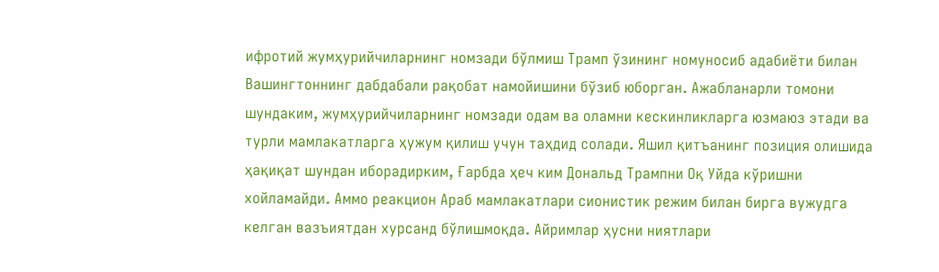ифротий жумҳурийчиларнинг номзади бўлмиш Трамп ўзининг номуносиб адабиёти билан Вашингтоннинг дабдабали рақобат намойишини бўзиб юборган. Ажабланарли томони шундаким, жумҳурийчиларнинг номзади одам ва оламни кескинликларга юзмаюз этади ва турли мамлакатларга ҳужум қилиш учун таҳдид солади. Яшил қитъанинг позиция олишида ҳақиқат шундан иборадирким, Ғарбда ҳеч ким Дональд Трампни Оқ Уйда кўришни хойламайди. Аммо реакцион Араб мамлакатлари сионистик режим билан бирга вужудга келган вазъиятдан хурсанд бўлишмоқда. Айримлар ҳусни ниятлари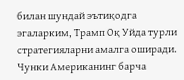билан шундай эътиқодга эгаларким, Трамп Оқ Уйда турли стратегияларни амалга оширади. Чунки Американинг барча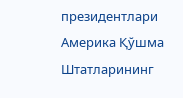президентлари Америка Қўшма Штатларининг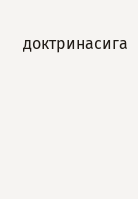доктринасига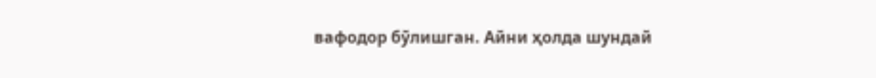вафодор бўлишган. Айни ҳолда шундай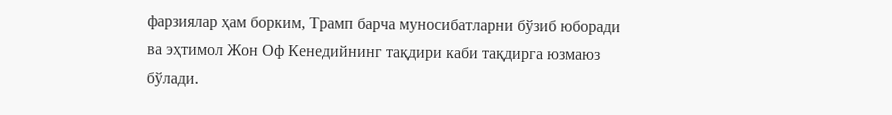фарзиялар ҳам борким, Трамп барча муносибатларни бўзиб юборади ва эҳтимол Жон Оф Кенедийнинг тақдири каби тақдирга юзмаюз бўлади.